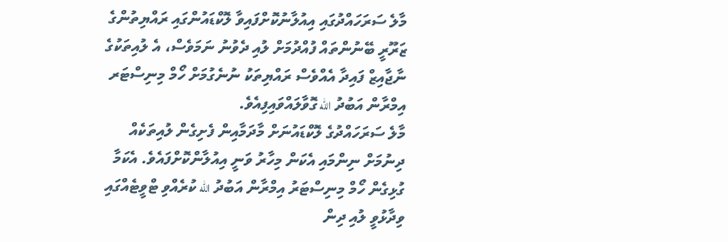މާލެ ސަރަހައްދުގައި އިއުލާނުކޮށްފައިވާ ލޮކްޑައުންގައި ރައްޔިތުންގެ ޒަރޫރީ ބޭނުންތައް ފުއްދުމަށް ލުއި ދެވުނު ނަމަވެސް، އެ ލުއިތަކުގެ ނާޖާއިޒް ފައިދާ އެއްވެސް ރައްޔިތަކު ނުނެގުމަށް ހޯމް މިނިސްޓަރ އިމްރާން އަބުދު الله ގޮވާލައްވައިފިއެވެ.
މާލެ ސަރަހައްދުގެ ލޮކްޑައުނަށް މާދަމާއިން ފެށިގެން ލުއިތަކެއް ދިނުމަށް ނިންމައި އެކަން މިހާރު ވަނީ އިއުލާންކޮށްފައެވެ. އެކަމާ ގުޅިގެން ހޯމް މިނިސްޓަރު އިމްރާން އަބުދު الله ކުރެއްވި ޓްވީޓެއްގައި ވިދާޅުވީ ލުއި ދިން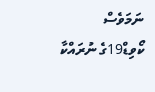ނަމަވެސް ކޯވިޑް19ގެ ނުރައްކާ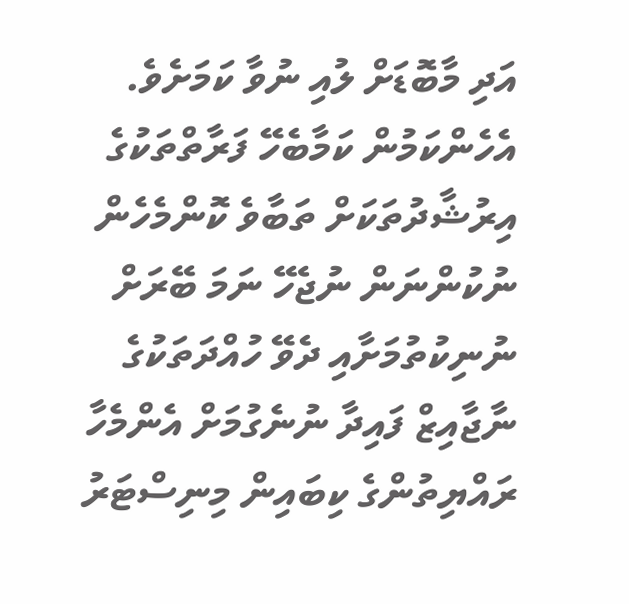އަދި މާބޮޑަށް ލުއި ނުވާ ކަމަށެވެ. އެހެންކަމުން ކަމާބެހޭ ފަރާތްތަކުގެ އިރުޝާދުތަކަށް ތަބާވެ ކޮންމެހެން ނުކުންނަން ނުޖެހޭ ނަމަ ބޭރަށް ނުނިކުތުމަށާއި ދެވޭ ހުއްދަތަކުގެ ނާޖާއިޒް ފައިދާ ނުނެގުމަށް އެންމެހާ ރައްޔިތުންގެ ކިބައިން މިނިސްޓަރު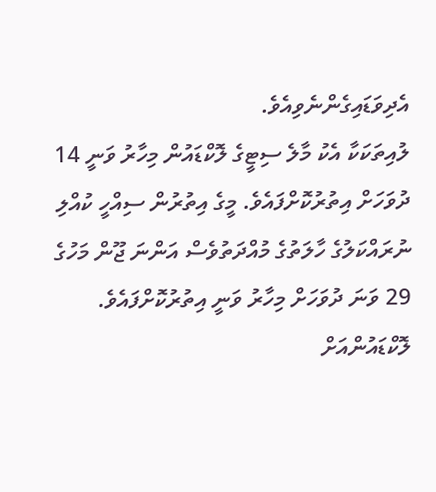އެދިވަޑައިގެންނެވިއެވެ.
ލުއިތަކަކާ އެކު މާލެ ސިޓީގެ ލޮކްޑައުން މިހާރު ވަނީ 14 ދުވަހަށް އިތުރުކޮށްފައެވެ. މީގެ އިތުރުން ސިއްހީ ކުއްލި ނުރައްކަލުގެ ހާލަތުގެ މުއްދަތުވެސް އަންނަ ޖޫން މަހުގެ 29 ވަނަ ދުވަހަށް މިހާރު ވަނީ އިތުރުކޮށްފައެވެ.
ލޮކްޑައުންއަށް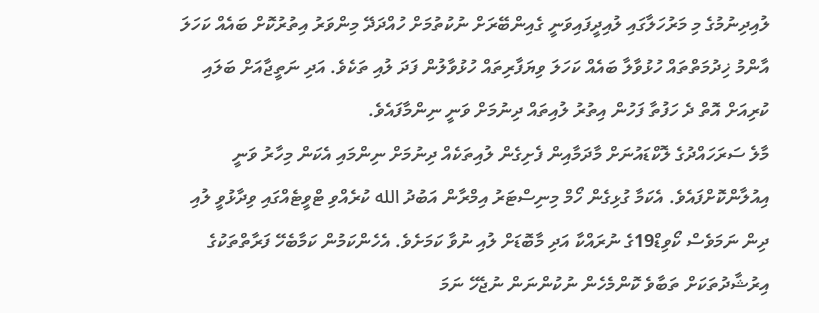ލުއިދިނުމުގެ މި މަރުހަލާގައި ލުއިދީފައިވަނީ ގެއިންބޭރަށް ނުކުތުމަށް ހުއްދަދޭ މިންވަރު އިތުރުކޮށް ބައެއް ކަހަލަ އާންމު ޚިދުމަތްތައް ހުޅުވާލާ ބައެއް ކަހަލަ ވިޔަފާރިތައް ހުޅުވާލުން ފަދަ ލުއި ތަކެވެ. އަދި ނަތީޖާއަށް ބަލައި ކުރިއަށް އޮތް ދެ ހަފުތާ ފަހުން އިތުރު ލުއިތައް ދިނުމަށް ވަނީ ނިންމާފައެވެ.
މާލެ ސަރަހައްދުގެ ލޮކްޑައުނަށް މާދަމާއިން ފެށިގެން ލުއިތަކެއް ދިނުމަށް ނިންމައި އެކަން މިހާރު ވަނީ އިއުލާންކޮށްފައެވެ. އެކަމާ ގުޅިގެން ހޯމް މިނިސްޓަރު އިމްރާން އަބުދު الله ކުރެއްވި ޓްވީޓެއްގައި ވިދާޅުވީ ލުއި ދިން ނަމަވެސް ކޯވިޑް19ގެ ނުރައްކާ އަދި މާބޮޑަށް ލުއި ނުވާ ކަމަށެވެ. އެހެންކަމުން ކަމާބެހޭ ފަރާތްތަކުގެ އިރުޝާދުތަކަށް ތަބާވެ ކޮންމެހެން ނުކުންނަން ނުޖެހޭ ނަމަ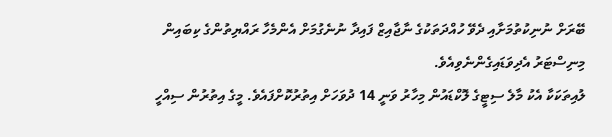ބޭރަށް ނުނިކުތުމަށާއި ދެވޭ ހުއްދަތަކުގެ ނާޖާއިޒް ފައިދާ ނުނެގުމަށް އެންމެހާ ރައްޔިތުންގެ ކިބައިން މިނިސްޓަރު އެދިވަޑައިގެންނެވިއެވެ.
ލުއިތަކަކާ އެކު މާލެ ސިޓީގެ ލޮކްޑައުން މިހާރު ވަނީ 14 ދުވަހަށް އިތުރުކޮށްފައެވެ. މީގެ އިތުރުން ސިއްހީ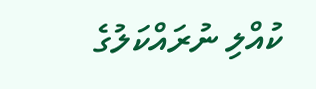ކުއްލި ނުރައްކަލުގެ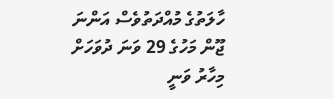ހާލަތުގެ މުއްދަތުވެސް އަންނަ ޖޫން މަހުގެ 29 ވަނަ ދުވަހަށް މިހާރު ވަނީ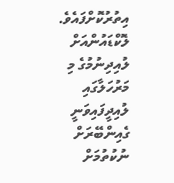އިތުރުކޮށްފައެވެ.
ލޮކްޑައުންއަށް ލުއިދިނުމުގެ މި މަރުހަލާގައި ލުއިދީފައިވަނީ ގެއިންބޭރަށް ނުކުތުމަށް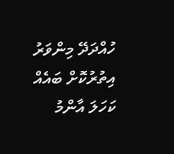ހުއްދަދޭ މިންވަރު އިތުރުކޮށް ބައެއް ކަހަލަ އާންމު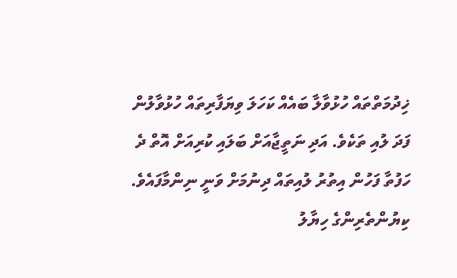ޚިދުމަތްތައް ހުޅުވާލާ ބައެއް ކަހަލަ ވިޔަފާރިތައް ހުޅުވާލުން ފަދަ ލުއި ތަކެވެ. އަދި ނަތީޖާއަށް ބަލައި ކުރިއަށް އޮތް ދެ ހަފުތާ ފަހުން އިތުރު ލުއިތައް ދިނުމަށް ވަނީ ނިންމާފައެވެ.
ކިޔުންތެރިންގެ ހިޔާލު